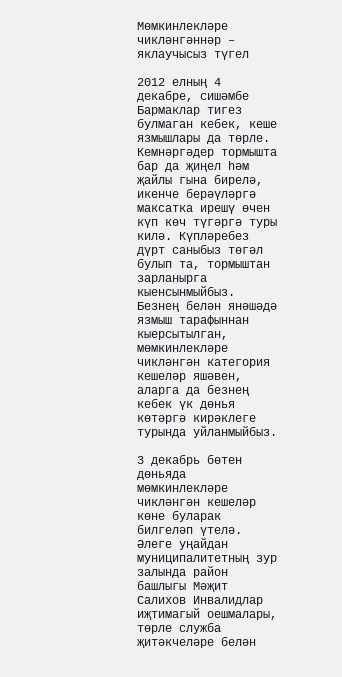Мөмкинлекләре чикләнгәннәр – яклаучысыз түгел

2012 елның 4 декабре, сишәмбе
Бармаклар тигез булмаган кебек, кеше язмышлары да төрле. Кемнәргәдер тормышта бар да җиңел һәм җайлы гына бирелә, икенче берәүләргә максатка ирешү өчен күп көч түгәргә туры килә. Күпләребез дүрт саныбыз төгәл булып та, тормыштан зарланырга кыенсынмыйбыз. Безнең белән янәшәдә язмыш тарафыннан кыерсытылган, мөмкинлекләре чикләнгән категория кешеләр яшәвен, аларга да безнең кебек үк дөнья көтәргә кирәклеге турында уйланмыйбыз.

3 декабрь бөтен дөньяда мөмкинлекләре чикләнгән кешеләр көне буларак билгеләп үтелә. Әлеге уңайдан муниципалитетның зур залында район башлыгы Мәҗит Салихов Инвалидлар иҗтимагый оешмалары, төрле служба җитәкчеләре белән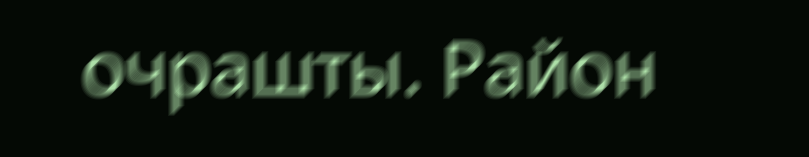очрашты. Район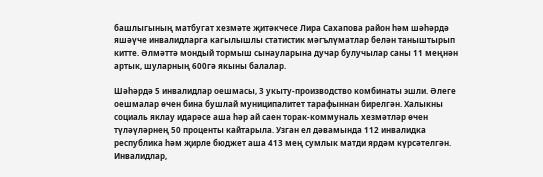башлыгының матбугат хезмәте җитәкчесе Лира Сахапова район һәм шәһәрдә яшәүче инвалидларга кагылышлы статистик мәгълүматлар белән таныштырып китте. Әлмәттә мондый тормыш сынауларына дучар булучылар саны 11 меңнән артык, шуларның 600гә якыны балалар.

Шәһәрдә 5 инвалидлар оешмасы, 3 укыту-производство комбинаты эшли. Әлеге оешмалар өчен бина бушлай муниципалитет тарафыннан бирелгән. Халыкны социаль яклау идарәсе аша һәр ай саен торак-коммуналь хезмәтләр өчен түләүләрнең 50 проценты кайтарыла. Узган ел дәвамында 112 инвалидка республика һәм җирле бюджет аша 413 мең сумлык матди ярдәм күрсәтелгән. Инвалидлар,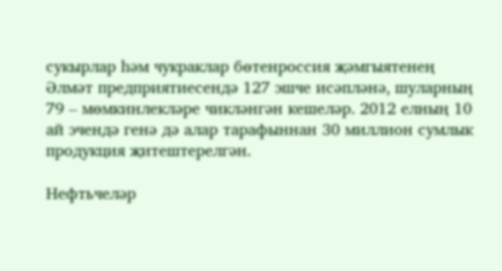сукырлар һәм чукраклар бөтенроссия җәмгыятенең Әлмәт предприятиесендә 127 эшче исәпләнә, шуларның 79 – мөмкинлекләре чикләнгән кешеләр. 2012 елның 10 ай эчендә генә дә алар тарафыннан 30 миллион сумлык продукция җитештерелгән.

Нефтьчеләр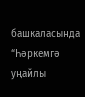башкаласында “Һәркемгә уңайлы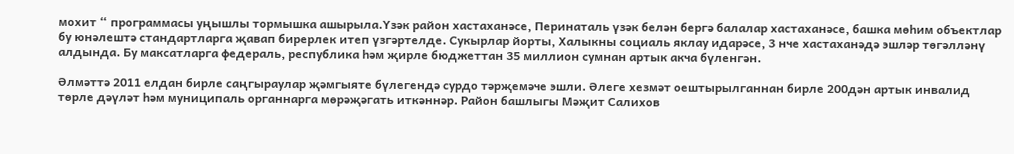мохит “ программасы уңышлы тормышка ашырыла.Үзәк район хастаханәсе, Перинаталь үзәк белән бергә балалар хастаханәсе, башка мөһим объектлар бу юнәлештә стандартларга җавап бирерлек итеп үзгәртелде. Сукырлар йорты, Халыкны социаль яклау идарәсе, 3 нче хастаханәдә эшләр төгәлләнү алдында. Бу максатларга федераль, республика һәм җирле бюджеттан 35 миллион сумнан артык акча бүленгән.

Әлмәттә 2011 елдан бирле саңгыраулар җәмгыяте бүлегендә сурдо тәрҗемәче эшли. Әлеге хезмәт оештырылганнан бирле 200дән артык инвалид төрле дәүләт һәм муниципаль органнарга мөрәҗәгать иткәннәр. Район башлыгы Мәҗит Салихов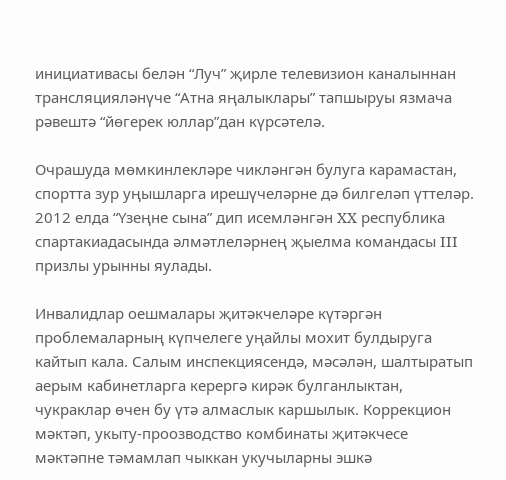инициативасы белән “Луч” җирле телевизион каналыннан трансляцияләнүче “Атна яңалыклары” тапшыруы язмача рәвештә “йөгерек юллар”дан күрсәтелә.

Очрашуда мөмкинлекләре чикләнгән булуга карамастан, спортта зур уңышларга ирешүчеләрне дә билгеләп үттеләр. 2012 елда “Үзеңне сына” дип исемләнгән XX республика спартакиадасында әлмәтлеләрнең җыелма командасы III призлы урынны яулады.

Инвалидлар оешмалары җитәкчеләре күтәргән проблемаларның күпчелеге уңайлы мохит булдыруга кайтып кала. Салым инспекциясендә, мәсәлән, шалтыратып аерым кабинетларга керергә кирәк булганлыктан, чукраклар өчен бу үтә алмаслык каршылык. Коррекцион мәктәп, укыту-проозводство комбинаты җитәкчесе мәктәпне тәмамлап чыккан укучыларны эшкә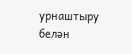урнаштыру белән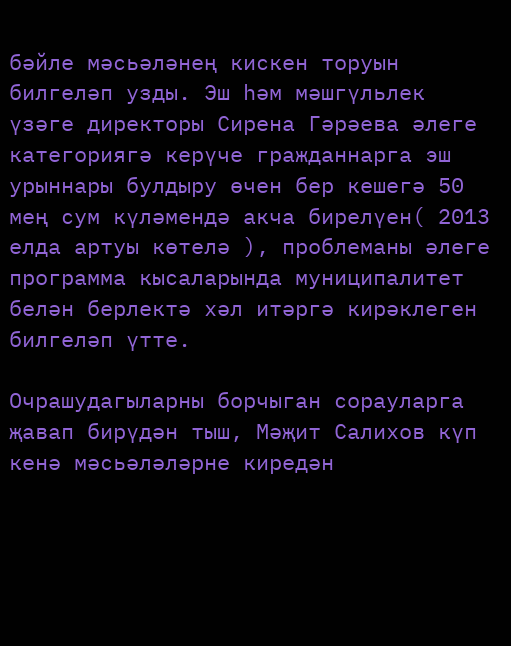бәйле мәсьәләнең кискен торуын билгеләп узды. Эш һәм мәшгүльлек үзәге директоры Сирена Гәрәева әлеге категориягә керүче гражданнарга эш урыннары булдыру өчен бер кешегә 50 мең сум күләмендә акча бирелүен( 2013 елда артуы көтелә ), проблеманы әлеге программа кысаларында муниципалитет белән берлектә хәл итәргә кирәклеген билгеләп үтте.

Очрашудагыларны борчыган сорауларга җавап бирүдән тыш, Мәҗит Салихов күп кенә мәсьәләләрне киредән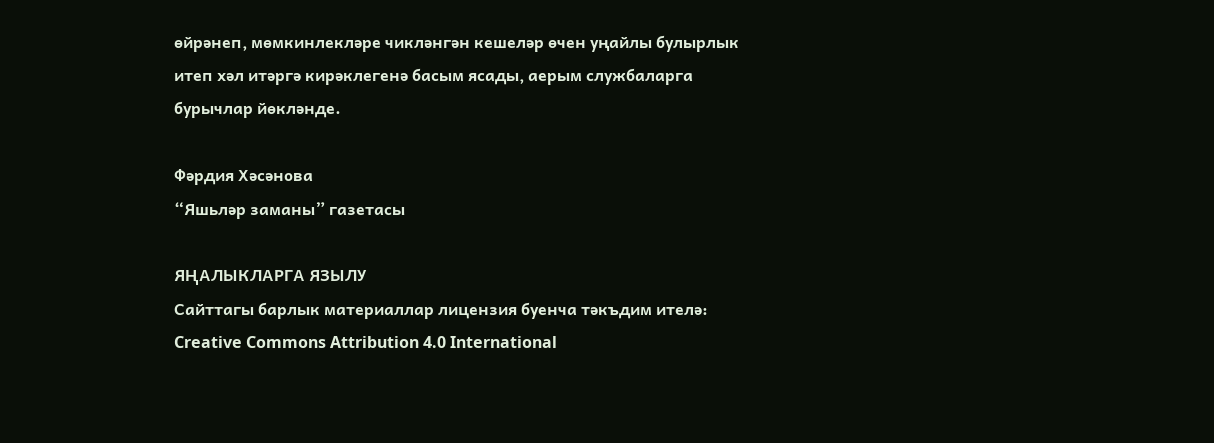өйрәнеп, мөмкинлекләре чикләнгән кешеләр өчен уңайлы булырлык итеп хәл итәргә кирәклегенә басым ясады, аерым службаларга бурычлар йөкләнде.

Фәрдия Хәсәнова
“Яшьләр заманы” газетасы

ЯҢАЛЫКЛАРГА ЯЗЫЛУ
Сайттагы барлык материаллар лицензия буенча тәкъдим ителә:
Creative Commons Attribution 4.0 International